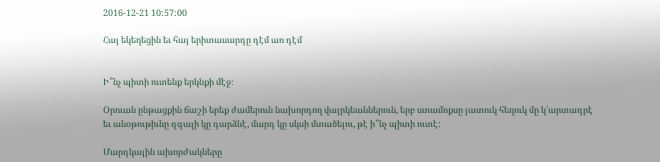2016-12-21 10:57:00

Հայ եկեղեցին եւ հայ երիտասարդը դէմ առ դէմ


Ի՞նչ պիտի ուտենք երկնքի մէջ։

Օրուան ընթացքին ճաշի երեք ժամերուն նախորդող վայրկեաններուն, երբ ստամոքսը յատուկ հեղուկ մը կ՛արտադրէ եւ անօթութիւնը զգալի կը դարձնէ, մարդ կը սկսի մտածելու, թէ ի՞նչ պիտի ուտէ:

Մարդկային ախորժակները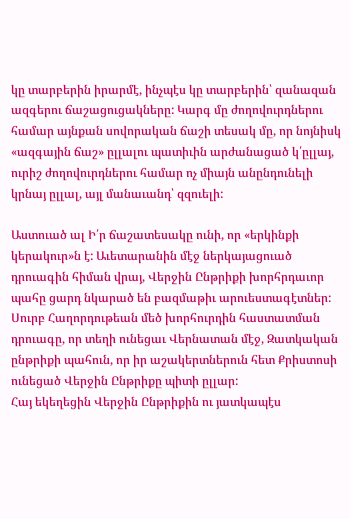կը տարբերին իրարմէ, ինչպէս կը տարբերին՝ զանազան ազգերու ճաշացուցակները: Կարգ մը ժողովուրդներու համար այնքան սովորական ճաշի տեսակ մը, որ նոյնիսկ «ազգային ճաշ» ըլլալու պատիւին արժանացած կ՛ըլլայ, ուրիշ ժողովուրդներու համար ոչ միայն անընդունելի կրնայ ըլլալ, այլ մանաւանդ՝ զզուելի:

Աստուած ալ Ի՛ր ճաշատեսակը ունի, որ «երկինքի կերակուր»ն է: Աւետարանին մէջ ներկայացուած դրուագին հիման վրայ, Վերջին Ընթրիքի խորհրդաւոր պահը ցարդ նկարած են բազմաթիւ արուեստագէտներ: Սուրբ Հաղորդութեան մեծ խորհուրդին հաստատման դրուագը, որ տեղի ունեցաւ Վերնատան մէջ, Զատկական ընթրիքի պահուն, որ իր աշակերտներուն հետ Քրիստոսի ունեցած Վերջին Ընթրիքը պիտի ըլլար:
Հայ եկեղեցին Վերջին Ընթրիքին ու յատկապէս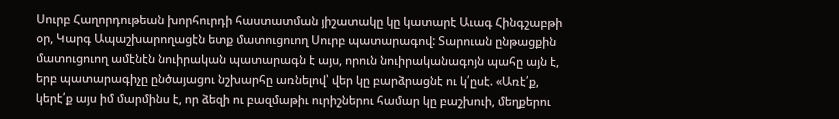Սուրբ Հաղորդութեան խորհուրդի հաստատման յիշատակը կը կատարէ Աւագ Հինգշաբթի օր, Կարգ Ապաշխարողացէն ետք մատուցուող Սուրբ պատարագով: Տարուան ընթացքին մատուցուող ամէնէն նուիրական պատարագն է այս, որուն նուիրականագոյն պահը այն է, երբ պատարագիչը ընծայացու նշխարհը առնելով՝ վեր կը բարձրացնէ ու կ՛ըսէ. «Առէ՛ք, կերէ՛ք այս իմ մարմինս է, որ ձեզի ու բազմաթիւ ուրիշներու համար կը բաշխուի, մեղքերու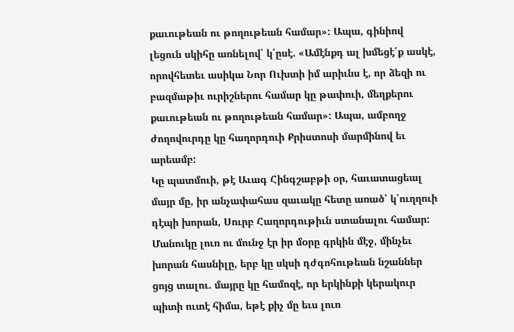քաւութեան ու թողութեան համար»: Ապա, գինիով լեցուն սկիհը առնելով՝ կ՛ըսէ. «Ամէնքդ ալ խմեցէ՛ք ասկէ, որովհետեւ ասիկա Նոր Ուխտի իմ արիւնս է, որ ձեզի ու բազմաթիւ ուրիշներու համար կը թափուի, մեղքերու քաւութեան ու թողութեան համար»: Ապա, ամբողջ ժողովուրդը կը հաղորդուի Քրիստոսի մարմինով եւ արեամբ:
Կը պատմուի, թէ Աւագ Հինգշաբթի օր, հաւատացեալ մայր մը, իր անչափահաս զաւակը հետը առած՝ կ՛ուղղուի դէպի խորան, Սուրբ Հաղորդութիւն ստանալու համար: Մանուկը լուռ ու մունջ էր իր մօրը գրկին մէջ, մինչեւ խորան հասնիլը, երբ կը սկսի դժգոհութեան նշաններ ցոյց տալու. մայրը կը համոզէ, որ երկինքի կերակուր պիտի ուտէ հիմա, եթէ քիչ մը եւս լուռ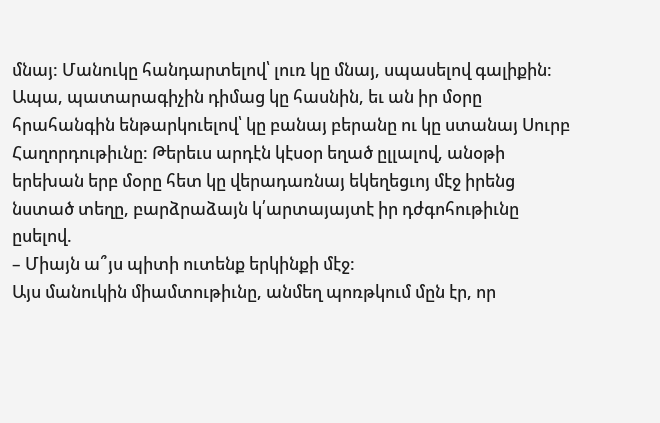մնայ: Մանուկը հանդարտելով՝ լուռ կը մնայ, սպասելով գալիքին: Ապա, պատարագիչին դիմաց կը հասնին, եւ ան իր մօրը հրահանգին ենթարկուելով՝ կը բանայ բերանը ու կը ստանայ Սուրբ Հաղորդութիւնը: Թերեւս արդէն կէսօր եղած ըլլալով, անօթի երեխան երբ մօրը հետ կը վերադառնայ եկեղեցւոյ մէջ իրենց նստած տեղը, բարձրաձայն կ՛արտայայտէ իր դժգոհութիւնը ըսելով.
– Միայն ա՞յս պիտի ուտենք երկինքի մէջ:
Այս մանուկին միամտութիւնը, անմեղ պոռթկում մըն էր, որ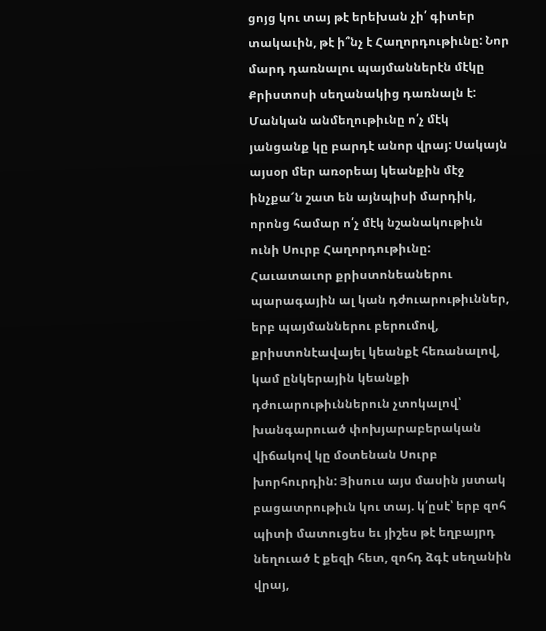ցոյց կու տայ թէ երեխան չի՛ գիտեր տակաւին, թէ ի՞նչ է Հաղորդութիւնը: Նոր մարդ դառնալու պայմաններէն մէկը Քրիստոսի սեղանակից դառնալն է:
Մանկան անմեղութիւնը ո՛չ մէկ յանցանք կը բարդէ անոր վրայ: Սակայն այսօր մեր առօրեայ կեանքին մէջ ինչքա՜ն շատ են այնպիսի մարդիկ, որոնց համար ո՛չ մէկ նշանակութիւն ունի Սուրբ Հաղորդութիւնը: Հաւատաւոր քրիստոնեաներու պարագային ալ կան դժուարութիւններ, երբ պայմաններու բերումով, քրիստոնէավայել կեանքէ հեռանալով, կամ ընկերային կեանքի դժուարութիւններուն չտոկալով՝ խանգարուած փոխյարաբերական վիճակով կը մօտենան Սուրբ խորհուրդին: Յիսուս այս մասին յստակ բացատրութիւն կու տայ. կ՛ըսէ՝ երբ զոհ պիտի մատուցես եւ յիշես թէ եղբայրդ նեղուած է քեզի հետ, զոհդ ձգէ սեղանին վրայ,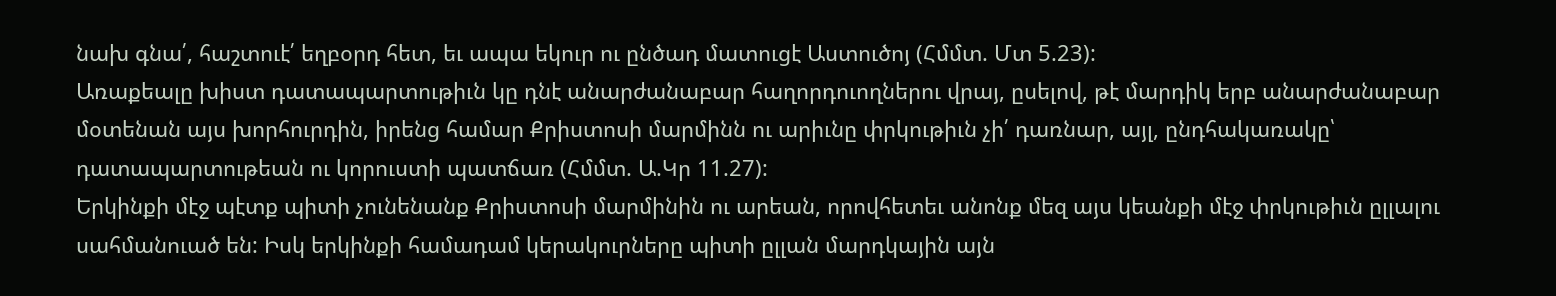նախ գնա՛, հաշտուէ՛ եղբօրդ հետ, եւ ապա եկուր ու ընծադ մատուցէ Աստուծոյ (Հմմտ. Մտ 5.23):
Առաքեալը խիստ դատապարտութիւն կը դնէ անարժանաբար հաղորդուողներու վրայ, ըսելով, թէ մարդիկ երբ անարժանաբար մօտենան այս խորհուրդին, իրենց համար Քրիստոսի մարմինն ու արիւնը փրկութիւն չի՛ դառնար, այլ, ընդհակառակը՝ դատապարտութեան ու կորուստի պատճառ (Հմմտ. Ա.Կր 11.27):
Երկինքի մէջ պէտք պիտի չունենանք Քրիստոսի մարմինին ու արեան, որովհետեւ անոնք մեզ այս կեանքի մէջ փրկութիւն ըլլալու սահմանուած են: Իսկ երկինքի համադամ կերակուրները պիտի ըլլան մարդկային այն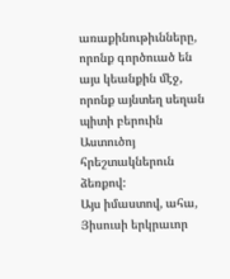առաքինութիւնները, որոնք գործուած են այս կեանքին մէջ, որոնք այնտեղ սեղան պիտի բերուին Աստուծոյ հրեշտակներուն ձեռքով:
Այս իմաստով, ահա, Յիսուսի երկրաւոր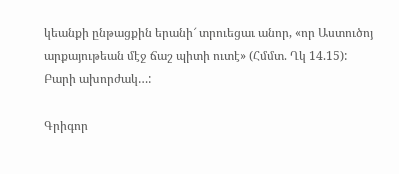կեանքի ընթացքին երանի՜ տրուեցաւ անոր, «որ Աստուծոյ արքայութեան մէջ ճաշ պիտի ուտէ» (Հմմտ. Ղկ 14.15):
Բարի ախորժակ…:

Գրիգոր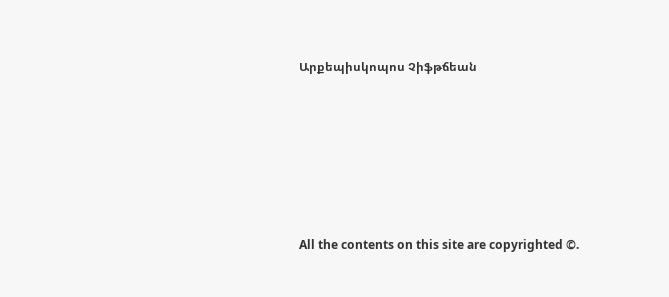Արքեպիսկոպոս Չիֆթճեան








All the contents on this site are copyrighted ©.